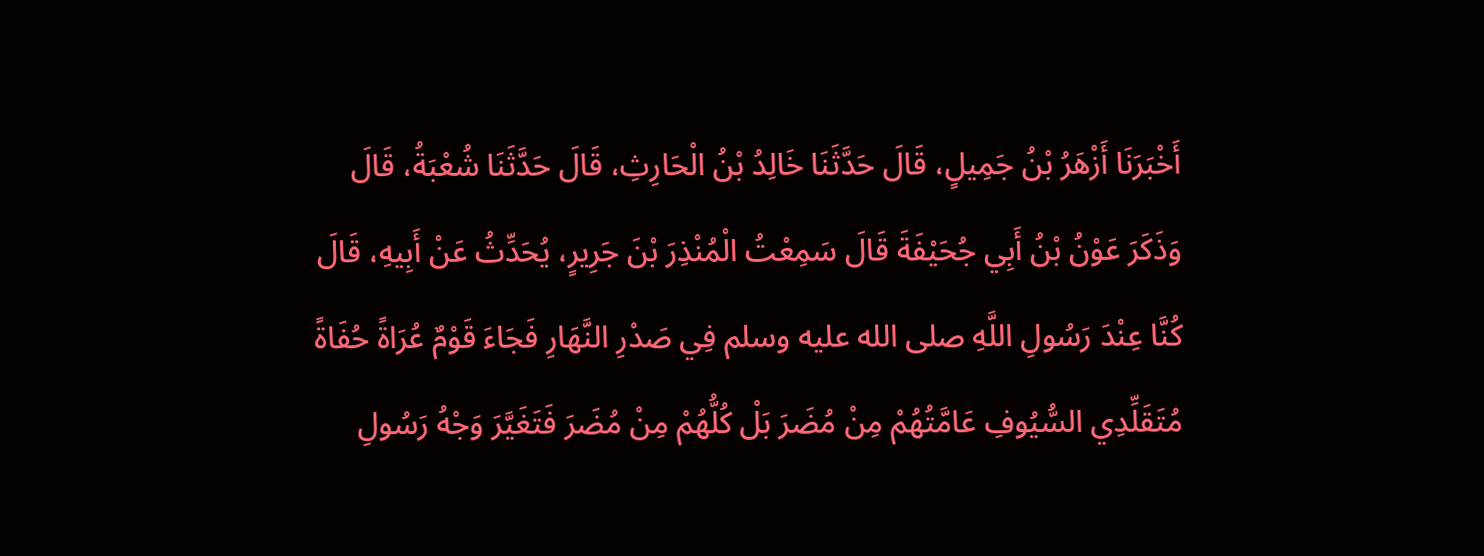أَخْبَرَنَا أَزْهَرُ بْنُ جَمِيلٍ، قَالَ حَدَّثَنَا خَالِدُ بْنُ الْحَارِثِ، قَالَ حَدَّثَنَا شُعْبَةُ، قَالَ وَذَكَرَ عَوْنُ بْنُ أَبِي جُحَيْفَةَ قَالَ سَمِعْتُ الْمُنْذِرَ بْنَ جَرِيرٍ، يُحَدِّثُ عَنْ أَبِيهِ، قَالَ كُنَّا عِنْدَ رَسُولِ اللَّهِ صلى الله عليه وسلم فِي صَدْرِ النَّهَارِ فَجَاءَ قَوْمٌ عُرَاةً حُفَاةً مُتَقَلِّدِي السُّيُوفِ عَامَّتُهُمْ مِنْ مُضَرَ بَلْ كُلُّهُمْ مِنْ مُضَرَ فَتَغَيَّرَ وَجْهُ رَسُولِ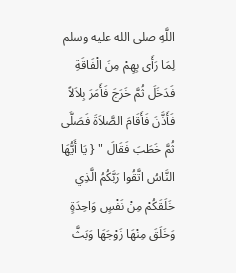اللَّهِ صلى الله عليه وسلم لِمَا رَأَى بِهِمْ مِنَ الْفَاقَةِ فَدَخَلَ ثُمَّ خَرَجَ فَأَمَرَ بِلاَلاً فَأَذَّنَ فَأَقَامَ الصَّلاَةَ فَصَلَّى ثُمَّ خَطَبَ فَقَالَ " { يَا أَيُّهَا النَّاسُ اتَّقُوا رَبَّكُمُ الَّذِي خَلَقَكُمْ مِنْ نَفْسٍ وَاحِدَةٍ وَخَلَقَ مِنْهَا زَوْجَهَا وَبَثَّ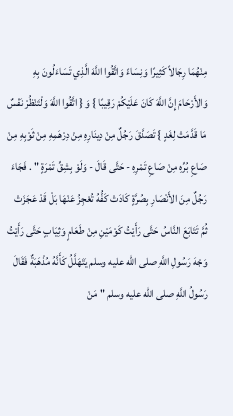مِنْهُمَا رِجَالاً كَثِيرًا وَنِسَاءً وَاتَّقُوا اللَّهَ الَّذِي تَسَاءَلُونَ بِهِ وَالأَرْحَامَ إِنَّ اللَّهَ كَانَ عَلَيْكُمْ رَقِيبًا } وَ { اتَّقُوا اللَّهَ وَلْتَنْظُرْ نَفْسٌ مَا قَدَّمَتْ لِغَدٍ } تَصَدَّقَ رَجُلٌ مِنْ دِينَارِهِ مِنْ دِرْهَمِهِ مِنْ ثَوْبِهِ مِنْ صَاعِ بُرِّهِ مِنْ صَاعِ تَمْرِهِ - حَتَّى قَالَ - وَلَوْ بِشِقِّ تَمْرَةٍ " . فَجَاءَ رَجُلٌ مِنَ الأَنْصَارِ بِصُرَّةٍ كَادَتْ كَفُّهُ تُعْجِزُ عَنْهَا بَلْ قَدْ عَجَزَتْ ثُمَّ تَتَابَعَ النَّاسُ حَتَّى رَأَيْتُ كَوْمَيْنِ مِنْ طَعَامٍ وَثِيَابٍ حَتَّى رَأَيْتُ وَجْهَ رَسُولِ اللَّهِ صلى الله عليه وسلم يَتَهَلَّلُ كَأَنَّهُ مُذْهَبَةٌ فَقَالَ رَسُولُ اللَّهِ صلى الله عليه وسلم " مَنْ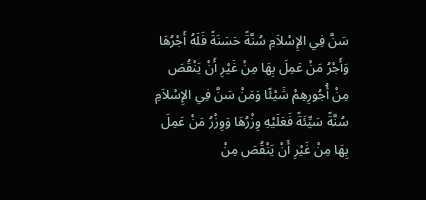سَنَّ فِي الإِسْلاَمِ سُنَّةً حَسَنَةً فَلَهُ أَجْرُهَا وَأَجْرُ مَنْ عَمِلَ بِهَا مِنْ غَيْرِ أَنْ يَنْقُصَ مِنْ أُجُورِهِمْ شَيْئًا وَمَنْ سَنَّ فِي الإِسْلاَمِ سُنَّةً سَيِّئَةً فَعَلَيْهِ وِزْرُهَا وَوِزْرُ مَنْ عَمِلَ بِهَا مِنْ غَيْرِ أَنْ يَنْقُصَ مِنْ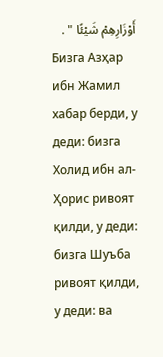أَوْزَارِهِمْ شَيْئًا " .
Бизга Азҳар ибн Жамил хабар берди, у деди: бизга Холид ибн ал-Ҳорис ривоят қилди, у деди: бизга Шуъба ривоят қилди, у деди: ва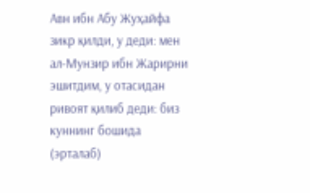Авн ибн Абу Жуҳайфа зикр қилди, у деди: мен ал-Мунзир ибн Жарирни эшитдим, у отасидан ривоят қилиб деди: биз куннинг бошида (эрталаб)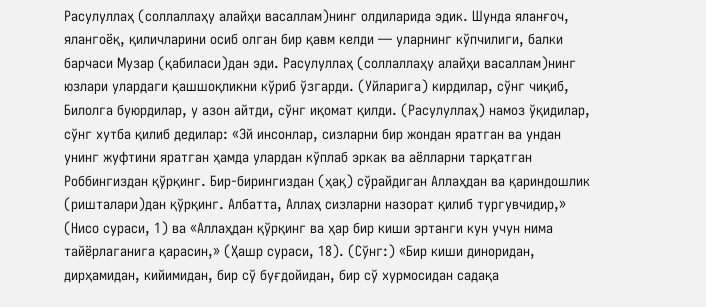Расулуллаҳ (соллаллаҳу алайҳи васаллам)нинг олдиларида эдик. Шунда яланғоч, ялангоёқ, қиличларини осиб олган бир қавм келди — уларнинг кўпчилиги, балки барчаси Музар (қабиласи)дан эди. Расулуллаҳ (соллаллаҳу алайҳи васаллам)нинг юзлари улардаги қашшоқликни кўриб ўзгарди. (Уйларига) кирдилар, сўнг чиқиб, Билолга буюрдилар, у азон айтди, сўнг иқомат қилди. (Расулуллаҳ) намоз ўқидилар, сўнг хутба қилиб дедилар: «Эй инсонлар, сизларни бир жондан яратган ва ундан унинг жуфтини яратган ҳамда улардан кўплаб эркак ва аёлларни тарқатган Роббингиздан қўрқинг. Бир-бирингиздан (ҳақ) сўрайдиган Аллаҳдан ва қариндошлик (ришталари)дан қўрқинг. Албатта, Аллаҳ сизларни назорат қилиб тургувчидир,» (Нисо сураси, 1) ва «Аллаҳдан қўрқинг ва ҳар бир киши эртанги кун учун нима тайёрлаганига қарасин,» (Ҳашр сураси, 18). (Сўнг:) «Бир киши диноридан, дирҳамидан, кийимидан, бир сў буғдойидан, бир сў хурмосидан садақа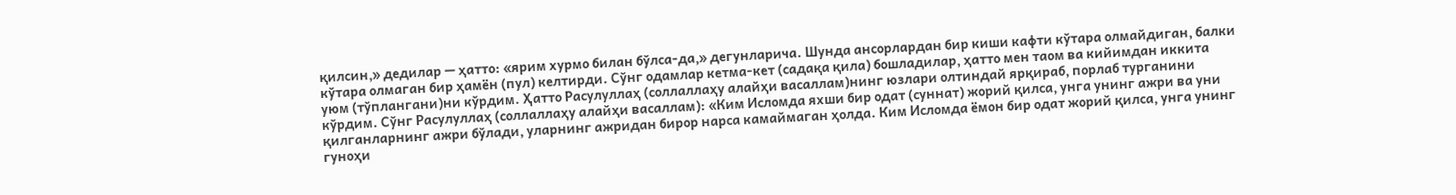қилсин,» дедилар — ҳатто: «ярим хурмо билан бўлса-да,» дегунларича. Шунда ансорлардан бир киши кафти кўтара олмайдиган, балки кўтара олмаган бир ҳамён (пул) келтирди. Сўнг одамлар кетма-кет (садақа қила) бошладилар, ҳатто мен таом ва кийимдан иккита уюм (тўплангани)ни кўрдим. Ҳатто Расулуллаҳ (соллаллаҳу алайҳи васаллам)нинг юзлари олтиндай ярқираб, порлаб турганини кўрдим. Сўнг Расулуллаҳ (соллаллаҳу алайҳи васаллам): «Ким Исломда яхши бир одат (суннат) жорий қилса, унга унинг ажри ва уни қилганларнинг ажри бўлади, уларнинг ажридан бирор нарса камаймаган ҳолда. Ким Исломда ёмон бир одат жорий қилса, унга унинг гуноҳи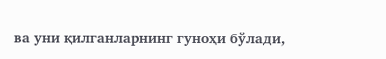ва уни қилганларнинг гуноҳи бўлади,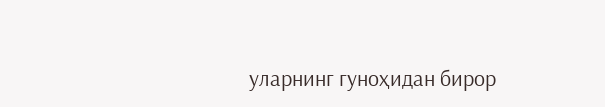уларнинг гуноҳидан бирор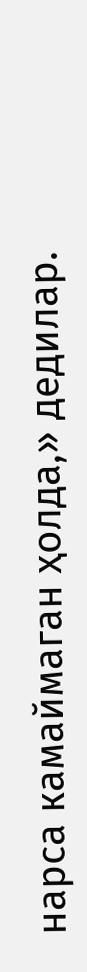нарса камаймаган ҳолда,» дедилар.